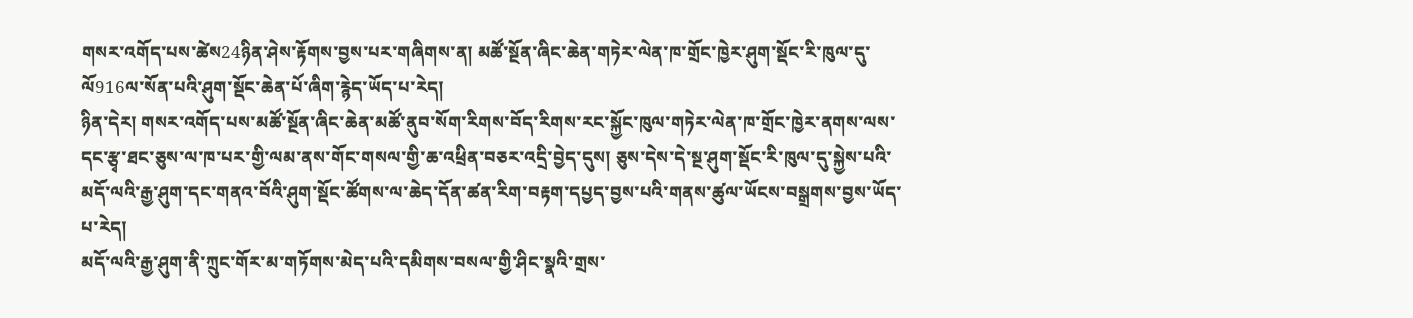གསར་འགོད་པས་ཚེས24ཉིན་ཤེས་རྟོགས་བྱས་པར་གཞིགས་ན། མཚོ་སྔོན་ཞིང་ཆེན་གཏེར་ལེན་ཁ་གྲོང་ཁྱེར་ཤུག་སྡོང་རི་ཁུལ་དུ་ལོ916ལ་སོན་པའི་ཤུག་སྡོང་ཆེན་པོ་ཞིག་རྙེད་ཡོད་པ་རེད།
ཉིན་དེར། གསར་འགོད་པས་མཚོ་སྔོན་ཞིང་ཆེན་མཚོ་ནུབ་སོག་རིགས་བོད་རིགས་རང་སྐྱོང་ཁུལ་གཏེར་ལེན་ཁ་གྲོང་ཁྱེར་ནགས་ལས་དང་རྩྭ་ཐང་ཅུས་ལ་ཁ་པར་གྱི་ལམ་ནས་གོང་གསལ་གྱི་ཆ་འཕྲིན་བཅར་འདྲི་བྱེད་དུས། ཅུས་དེས་དེ་སྔ་ཤུག་སྡོང་རི་ཁུལ་དུ་སྐྱེས་པའི་མདོ་ལའི་རྒྱ་ཤུག་དང་གནའ་བོའི་ཤུག་སྡོང་ཚོགས་ལ་ཆེད་དོན་ཚན་རིག་བརྟག་དཔྱད་བྱས་པའི་གནས་ཚུལ་ཡོངས་བསྒྲགས་བྱས་ཡོད་པ་རེད།
མདོ་ལའི་རྒྱ་ཤུག་ནི་ཀྲུང་གོར་མ་གཏོགས་མེད་པའི་དམིགས་བསལ་གྱི་ཤིང་སྣའི་གྲས་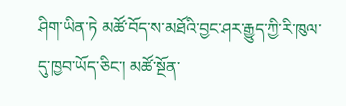ཤིག་ཡིན་ཏེ མཚོ་བོད་ས་མཐོའི་བྱང་ཤར་རྒྱུད་ཀྱི་རི་ཁུལ་དུ་ཁྱབ་ཡོད་ཅིང་། མཚོ་སྔོན་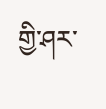གྱི་ཤར་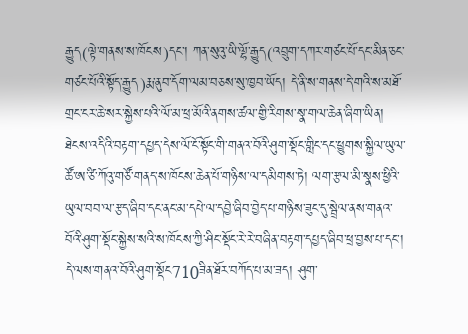རྒྱུད(ལྟེ་གནས་ས་ཁོངས)དང་། ཀན་སུའུ་ཡི་ལྷོ་རྒྱུད(འབྲུག་དཀར་གཙང་པོ་དང་མིན་ཅང་གཙང་པོའི་སྟོད་རྒྱུད)རྨ་ནུབ་དོག་ལམ་བཅས་སུ་ཁྱབ་ཡོད། དེ་ནི་ས་གནས་དེ་གའི་ས་མཐོ་གྲང་ངར་ཆེ་སར་སྐྱེས་པའི་ལོ་མ་ཕྲ་མོའི་ནགས་ཚལ་གྱི་རིགས་སྣ་གལ་ཆེན་ཞིག་ཡིན། ཐེངས་འདིའི་བརྟག་དཔྱད་དེས་ལོ་ངོ་སྟོང་གི་གནའ་བོའི་ཤུག་སྡོང་གླིང་དང་ཕྱུགས་སྐྱིལ་ཡུལ་ཚོ་ཨ་ཙི་ཀོའུ་གཙོ་གནད་ས་ཁོངས་ཆེན་པོ་གཉིས་ལ་དམིགས་ཏེ། ལག་རྩལ་མི་སྣས་ཕྱིའི་ཡུལ་བབ་ལ་རྩད་ཞིབ་དང་ནང་མ་དཔེ་ལ་དབྱེ་ཞིབ་བྱེད་པ་གཉིས་ཟུང་དུ་སྦྲེལ་ནས་གནའ་བོའི་ཤུག་སྡོང་སྐྱེས་སའི་ས་ཁོངས་ཀྱི་ཤིང་སྡོང་རེ་རེ་བཞིན་བརྟག་དཔྱད་ཞིབ་ཕྲ་བྱས་པ་དང་། དེ་ལས་གནའ་བོའི་ཤུག་སྡོང710ཟིན་ཐོར་བཀོད་པ་མ་ཟད། ཤུག་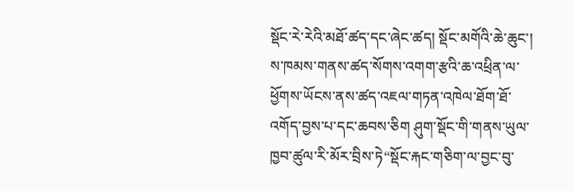སྡོང་རེ་རེའི་མཐོ་ཚད་དང་ཞེང་ཚད། སྡོང་མགོའི་ཆེ་ཆུང་། ས་ཁམས་གནས་ཚད་སོགས་འགག་རྩའི་ཆ་འཕྲིན་ལ་ཕྱོགས་ཡོངས་ནས་ཚད་འཇལ་གཏན་འཁེལ་ཐོག་ཐོ་འགོད་བྱས་པ་དང་ཆབས་ཅིག ཤུག་སྡོང་གི་གནས་ཡུལ་ཁྱབ་ཚུལ་རི་མོར་བྲིས་ཏེ“སྡོང་རྐང་གཅིག་ལ་བྱང་བུ་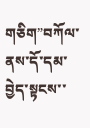གཅིག”བཀོལ་ནས་དོ་དམ་བྱེད་སྟངས་་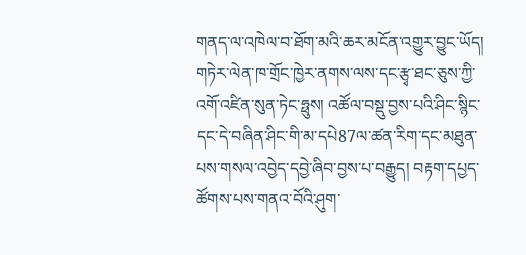གནད་ལ་འཁེལ་བ་ཐོག་མའི་ཆར་མངོན་འགྱུར་བྱུང་ཡོད།
གཏེར་ལེན་ཁ་གྲོང་ཁྱེར་ནགས་ལས་དང་རྩྭ་ཐང་ཅུས་ཀྱི་འགོ་འཛིན་སུན་ཏེང་ཧྥུས། འཚོལ་བསྡུ་བྱས་པའི་ཤིང་སྙིང་དང་དེ་བཞིན་ཤིང་གི་མ་དཔེ87ལ་ཚན་རིག་དང་མཐུན་པས་གསལ་འབྱེད་དབྱེ་ཞིབ་བྱས་པ་བརྒྱུད། བརྟག་དཔྱད་ཚོགས་པས་གནའ་བོའི་ཤུག་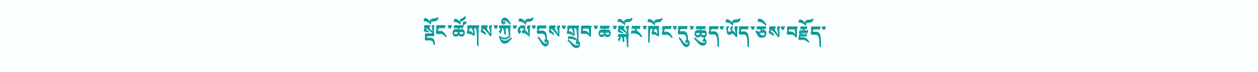སྡོང་ཚོགས་ཀྱི་ལོ་དུས་གྲུབ་ཆ་སྐོར་ཁོང་དུ་ཆུད་ཡོད་ཅེས་བརྗོད་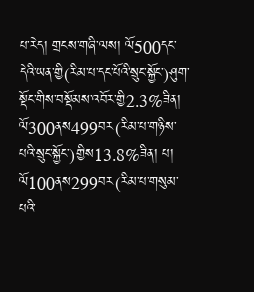པ་རེད། གྲངས་གཞི་ལས། ལོ500དང་དེའི་ཡན་གྱི(རིམ་པ་དང་པོའི་སྲུང་སྐྱོང་)ཤུག་སྡོང་གིས་བསྡོམས་འབོར་གྱི2.3%ཟིན། ལོ300ནས499བར(རིམ་པ་གཉིས་པའི་སྲུང་སྐྱོང་)གྱིས13.8%ཟིན། པ། ལོ100ནས299བར(རིམ་པ་གསུམ་པའི་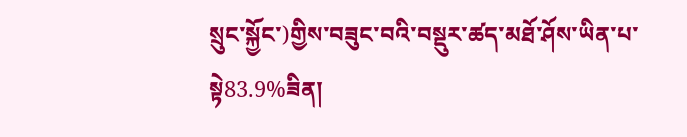སྲུང་སྐྱོང་)གྱིས་བཟུང་བའི་བསྡུར་ཚད་མཐོ་ཤོས་ཡིན་པ་སྟེ83.9%ཟིན།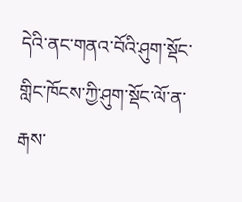དེའི་ནང་གནའ་བོའི་ཤུག་སྡོང་གླིང་ཁོངས་ཀྱི་ཤུག་སྡོང་ལོ་ན་རྒས་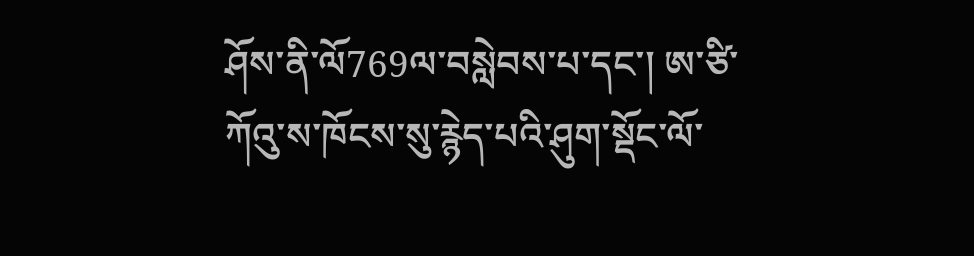ཤོས་ནི་ལོ769ལ་བསླེབས་པ་དང་། ཨ་ཙི་ཀོའུ་ས་ཁོངས་སུ་རྙེད་པའི་ཤུག་སྡོང་ལོ་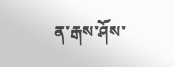ན་རྒས་ཤོས་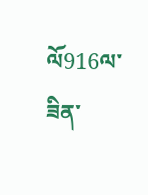ལོ916ལ་ཟིན་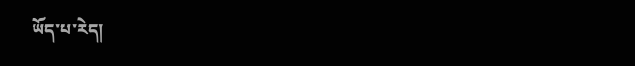ཡོད་པ་རེད།